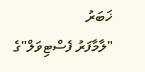ޚަބަރު
"ލާމާފަރު ފެސްޓިވަލް"ގެ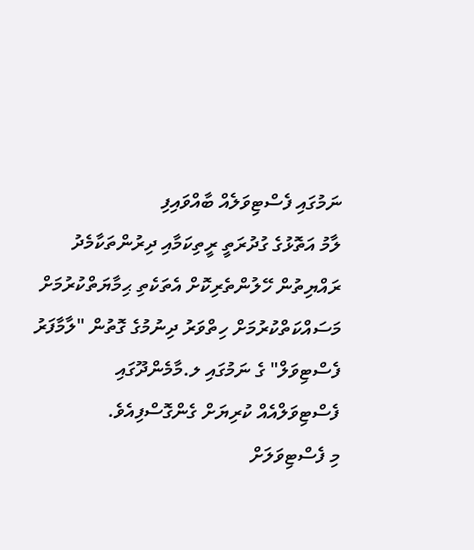ނަމުގައި ފެސްޓިވަލެއް ބާއްވައިފި
ލާމު އަތޮޅުގެ ގުދުރަތީ ރީތިކަމާއި ދިރުންތަކާމެދު ރައްޔިތުން ހޭލުންތެރިކޮށް އެތަކެތި ޙިމާޔަތްކުރުމަށް މަސައްކަތްކުރުމަށް ހިތްވަރު ދިނުމުގެ ގޮތުން "ލާމާފަރު ފެސްޓިވަލް" ގެ ނަމުގައި ލ.މާމެންދޫގައި ފެސްޓިވަލްއެއް ކުރިޔަށް ގެންގޮސްފިއެވެ.
މި ފެސްޓިވަލަށް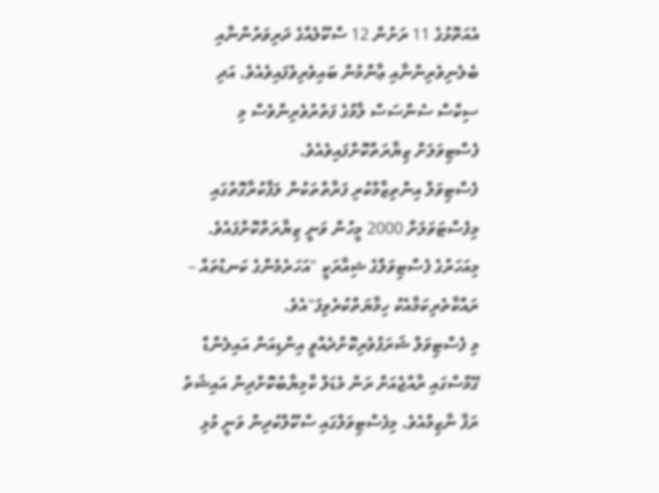އެއަތޮޅުގެ 11 ރަށުން 12 ސްކޫލެއްގެ ދަރިވަރުންނާއި ބެލެނިވެރިންނާއި ޢާންމުން ބައިވެރިވެފައިވެއެވެ. އަދި ސިކްސް ސެންސަސް ލާމުގެ ފަތުރުވެރިންވެސް މި ފެސްޓިވަލަށް ޒިޔާރަތްކޮށްފައިވެއެވެ.
ފެސްޓިވަލް އިންތިޒާމްކުރި ފަރާތްތަކުން ލަފާކުރާގޮތުގައި މިފެސްޓަވަލަށް 2000 މީހުން ވަނީ ޒިޔާރަތްކޮށްފައެވެ. މިއަހަރުގެ ފެސްޓިވަލްގެ ޝިއާރަކީ "އަހަރެމެންގެ ކަނޑުތައް – ރައްކާތެރިކަމާއެކު ހިމާޔަތްކުރެވިފަ"އެވެ.
މި ފެސްޓިވަލް ޝަރަފުވެރިކޮށްދެއްވީ އިންޑިއަން އައިލެންޑް ގޭމްސްގައި ރާއްޖެއަށް ރަން މެޑަލް ކާމިޔާބުކޮށްދިން އައިޝަތު ރަފާ ނާޒިމްއެވެ. މިފެސްޓިވަލްގައި ސްކޫލްކުދިން ވަނީ މުޅި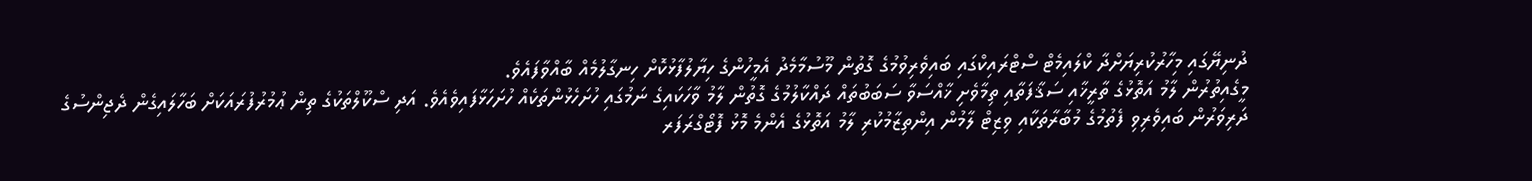ދުނިޔޭގައި މިހާރުކުރިޔަށްދާ ކްލައިމެޓް ސްޓްރައިކްގައި ބައިވެރިވުމުގެ ގޮތުން މޫސުމާމެދު އެމީހުންގެ ހިޔާލުފާޅުކޮށް ހިނގާލުމެއް ބާއްވާފައެވެ.
މީގެއިތުރުން ލާމު އަތޮޅުގެ ތާރީޚާއި ސަޤާފަތާއި ތިމާވެށި ޚާއްސަވާ ސަބަބުތައް ދައްކާލުމުގެ ގޮތުން ލާމު ވާހަކައިގެ ނަމުގައި ހުށަހެޅުންތަކެއް ހުށަހަޅާފައިވެއެވެ. އަދި ސްކޫލްތަކުގެ ތިން ޢުމުރުފުރައަކަށް ބަހާލައިގެން ދެޖިންސުގެ ދަރިވަރުން ބައިވެރިވި ފެތުމުގެ މުބާރާތަކާއި ވިޒިޓް ލާމުން އިންތިޒާމުކުރި ލާމު އަތޮޅުގެ އެންމެ މޮޅު ފޮޓޯގްރަފަރ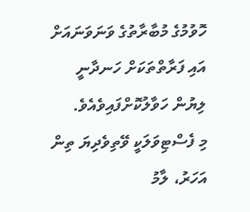ހޮވުމުގެ މުބާރާތުގެ ވަނަވަނައަށް އައި ފަރާތްތަކަށް ހަނދާނީ ލިޔުން ހަވާލުކޮށްފައިވެއެވެ.
މި ފެސްޓިވަލަކީ ވޭތިވެދިޔަ ތިން އަހަރު، ލާމު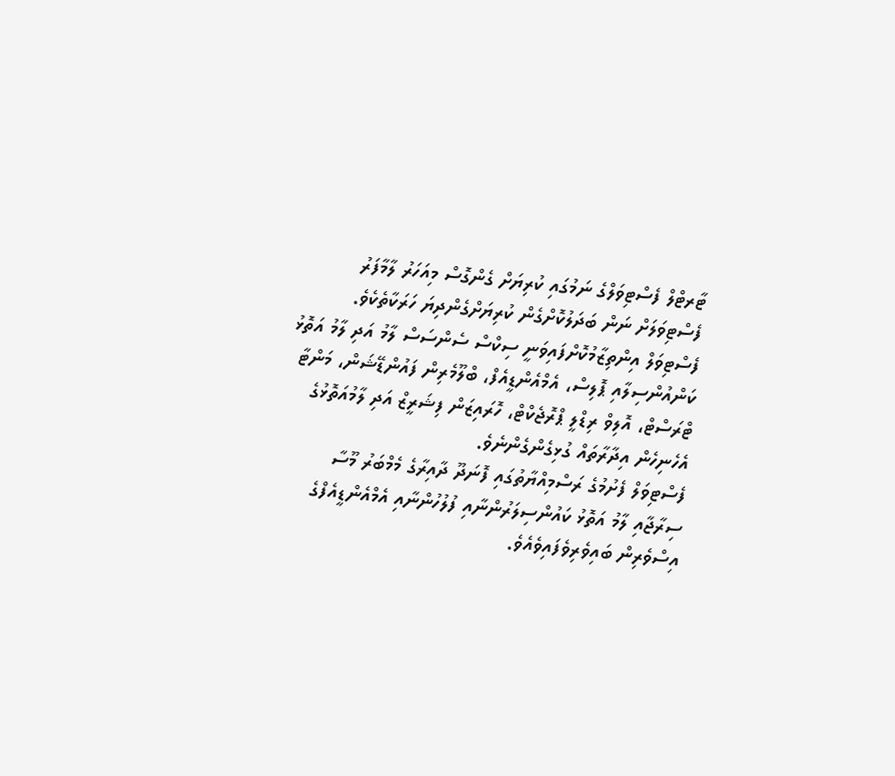ޓާރޓްލް ފެސްޓިވަލްގެ ނަމުގައި ކުރިޔަށް ގެންގޮސް މިއަހަރު ލާމާފަރު ފެސްޓިވަލަށް ނަން ބަދަލުކޮށްގެން ކުރިޔަށްގެންދިޔަ ހަރަކާތެކެވެ.
ފެސްޓިވަލް އިންތިޒާމުކޮށްފައިވަނީ ސިކްސް ސެންސަސް ލާމު އަދި ލާމު އަތޮޅު ކަންއުންސިލާއި ޕޮލިސް، އެމްއެންޑީއެފް، ބްލޫމެރިން ފައުންޑޭޝަން، މަންޓާ ޓްރަސްޓް، އޮލިވް ރިޑްލީ ޕްރޮޖެކްޓް، ހޮރައިޒަން ފިޝަރީޒް އަދި ލާމުއަތޮޅުގެ އެހެނިހެން އިދާރާތައް ގުޅިގެންގެންނެވެ.
ފެސްޓިވަލް ފެށުމުގެ ރަސްމިއްޔާތުގައި ފޮނަދޫ ދާއިރާގެ މެމްބަރު މޫސާ ސިރާޖާއި ލާމު އަތޮޅު ކައުންސިލަރުންނާއި ފުލުހުންނާއި އެމްއެންޑީއެފްގެ އިސްވެރިން ބައިވެރިވެފައިވެއެވެ.